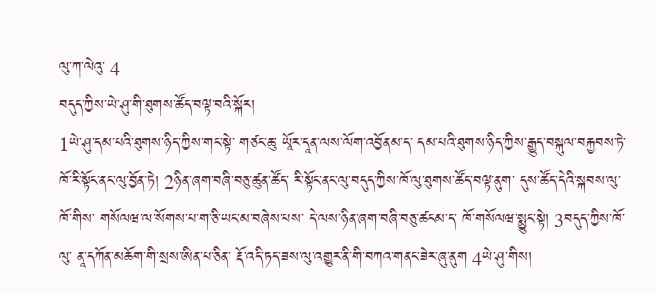ལུ་ཀ་ལེའུ་ 4
བདུད་ཀྱིས་ཡེ་ཤུ་གི་ཐུགས་ཚོད་བལྟ་བའི་སྐོར།
1ཡེ་ཤུ་དམ་པའི་ཐུགས་ཉིད་ཀྱིས་གང་སྟེ་ གཙང་ཆུ་ ཡཱོར་དཱན་ལས་ལོག་འབྱོནམ་ད་ དམ་པའི་ཐུགས་ཉིད་ཀྱིས་རྒྱུད་བསྐུལ་བརྐྱབས་ཏེ་ ཁོ་རི་སྟོང་ནང་ལུ་བྱོན་ཏེ། 2ཉིན་ཞག་བཞི་བཅུ་ཚུན་ཚོད་ རི་སྟོང་ནང་ལུ་བདུད་ཀྱིས་ཁོ་ལུ་ཐུགས་ཚོད་བལྟ་ནུག་ དུས་ཚོད་དེའི་སྐབས་ལུ་ཁོ་གིས་ གསོལཝ་ལ་སོགས་པ་ག་ཅི་ཡང་མ་བཞེས་པས་ དེ་ལས་ཉིན་ཞག་བཞི་བཅུ་ཚངམ་ད་ ཁོ་གསོལཝ་སྨྱུང་སྟེ། 3བདུད་ཀྱིས་ཁོ་ལུ་ ནཱ་དཀོན་མཆོག་གི་སྲས་ཨིན་པ་ཅིན་ རྡོ་འདི་ཏད་ཟས་ལུ་འགྱུར་ནི་གི་བཀའ་གནང་ཟེར་ཞུ་ནུག 4ཡེ་ཤུ་གིས།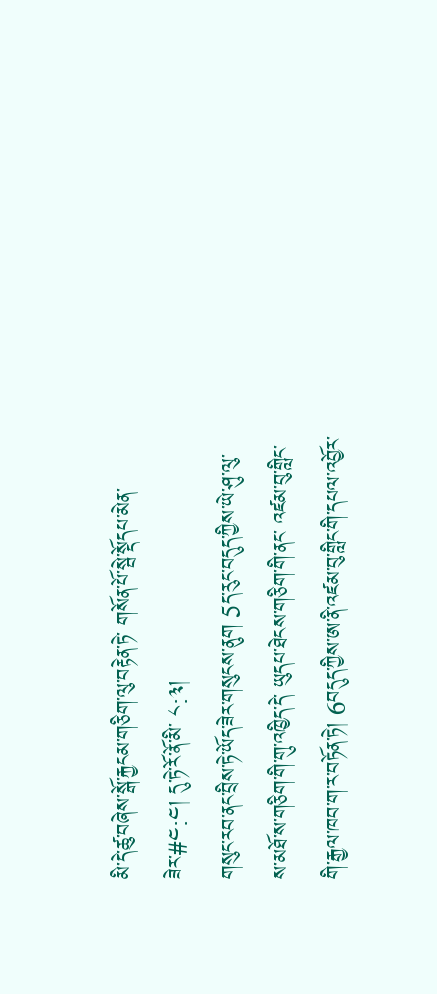མི་དེ་ཚུ་བཞེས་སྒོ་རྐྱངམ་གཅིག་ལུ་བརྟེན་ཏེ་ གསོན་པོ་སྦེ་སྡོདཔ་མེན་ཟེར་#༤:༤། དུ་ཏེ་རོ་ནོ་མི་ ༨:༣།
གསུང་རབ་ནང་བྲིས་ཏེ་ཡོད་ཟེར་གསུངས་ནུག 5ད་རུང་བདུད་ཀྱིས་ཡེ་ཤུ་ལུ་ ས་མཐོ་ས་གཅིག་གི་གུ་འཁྱིད་དེ་ ཡུདཔ་ཐེངས་གཅིག་གི་ནང་ འཛམ་བུ་གླིང་གི་རྒྱལ་ཁབ་ག་ར་བཏོན་ཏེ། 6བདུད་ཀྱིས་ཨ་ནི་འཛམ་བུ་གླིང་གི་དཔལ་འབྱོར་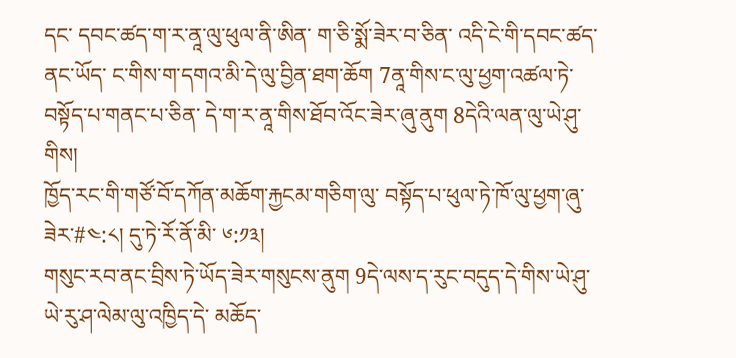དང་ དབང་ཚད་ག་ར་ནཱ་ལུ་ཕུལ་ནི་ཨིན་ ག་ཅི་སྨོ་ཟེར་བ་ཅིན་ འདི་ངེ་གི་དབང་ཚད་ནང་ཡོད་ ང་གིས་ག་དགའ་མི་དེ་ལུ་བྱིན་ཐག་ཆོག 7ནཱ་གིས་ང་ལུ་ཕྱག་འཚལ་ཏེ་བསྟོད་པ་གནང་པ་ཅིན་ དེ་ག་ར་ནཱ་གིས་ཐོབ་འོང་ཟེར་ཞུ་ནུག 8དེའི་ལན་ལུ་ཡེ་ཤུ་གིས།
ཁྱོད་རང་གི་གཙོ་བོ་དཀོན་མཆོག་རྐྱངམ་གཅིག་ལུ་ བསྟོད་པ་ཕུལ་ཏེ་ཁོ་ལུ་ཕྱག་ཞུ་ཟེར་#༤:༨། དུ་ཏེ་རོ་ནོ་མི་ ༦:༡༣།
གསུང་རབ་ནང་བྲིས་ཏེ་ཡོད་ཟེར་གསུངས་ནུག 9དེ་ལས་ད་རུང་བདུད་དེ་གིས་ཡེ་ཤུ་ ཡེ་རུ་ཤ་ལེམ་ལུ་འཁྱིད་དེ་ མཆོད་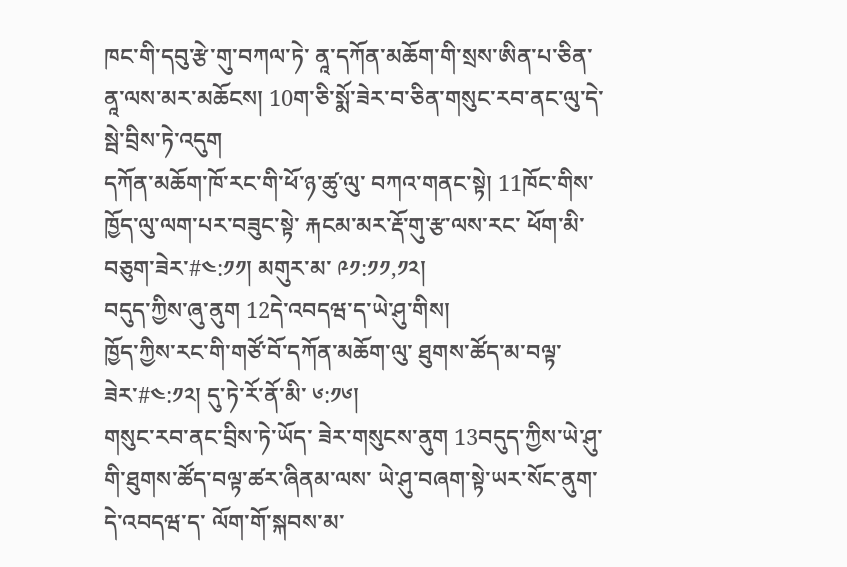ཁང་གི་དབུ་རྩེ་གུ་བཀལ་ཏེ་ ནཱ་དཀོན་མཆོག་གི་སྲས་ཨིན་པ་ཅིན་ ནཱ་ལས་མར་མཆོངས། 10ག་ཅི་སྨོ་ཟེར་བ་ཅིན་གསུང་རབ་ནང་ལུ་དེ་སྦེ་བྲིས་ཏེ་འདུག
དཀོན་མཆོག་ཁོ་རང་གི་ཕོ་ཉ་ཚུ་ལུ་ བཀའ་གནང་སྟེ། 11ཁོང་གིས་ཁྱོད་ལུ་ལག་པར་བཟུང་སྟེ་ རྐངམ་མར་རྡོ་གུ་རྩ་ལས་རང་ ཕོག་མི་བཅུག་ཟེར་#༤:༡༡། མགུར་མ་ ༩༡:༡༡,༡༢།
བདུད་ཀྱིས་ཞུ་ནུག 12དེ་འབདཝ་ད་ཡེ་ཤུ་གིས།
ཁྱོད་ཀྱིས་རང་གི་གཙོ་བོ་དཀོན་མཆོག་ལུ་ ཐུགས་ཚོད་མ་བལྟ་ཟེར་#༤:༡༢། དུ་ཏེ་རོ་ནོ་མི་ ༦:༡༦།
གསུང་རབ་ནང་བྲིས་ཏེ་ཡོད་ ཟེར་གསུངས་ནུག 13བདུད་ཀྱིས་ཡེ་ཤུ་གི་ཐུགས་ཚོད་བལྟ་ཚར་ཞིནམ་ལས་ ཡེ་ཤུ་བཞག་སྟེ་ཡར་སོང་ནུག་ དེ་འབདཝ་ད་ ལོག་གོ་སྐབས་མ་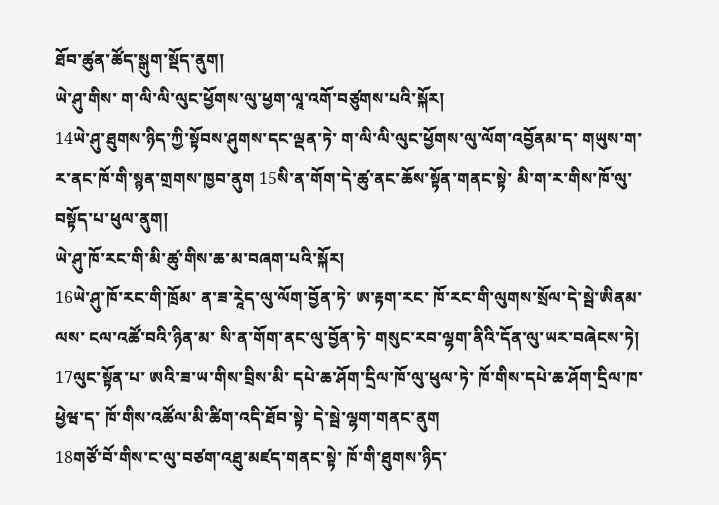ཐོབ་ཚུན་ཚོད་སྒུག་སྡོད་ནུག།
ཡེ་ཤུ་གིས་ ག་ལི་ལི་ལུང་ཕྱོགས་ལུ་ཕྱག་ལཱ་འགོ་བཙུགས་པའི་སྐོར།
14ཡེ་ཤུ་ཐུགས་ཉིད་ཀྱི་སྟོབས་ཤུགས་དང་ལྡན་ཏེ་ ག་ལི་ལི་ལུང་ཕྱོགས་ལུ་ལོག་འབྱོནམ་ད་ གཡུས་ག་ར་ནང་ཁོ་གི་སྙན་གྲགས་ཁྱབ་ནུག 15སི་ན་གོག་དེ་ཚུ་ནང་ཆོས་སྟོན་གནང་སྟེ་ མི་ག་ར་གིས་ཁོ་ལུ་བསྟོད་པ་ཕུལ་ནུག།
ཡེ་ཤུ་ཁོ་རང་གི་མི་ཚུ་གིས་ཆ་མ་བཞག་པའི་སྐོར།
16ཡེ་ཤུ་ཁོ་རང་གི་ཁྲོམ་ ན་ཟ་རཱེད་ལུ་ལོག་བྱོན་ཏེ་ ཨ་རྟག་རང་ ཁོ་རང་གི་ལུགས་སྲོལ་དེ་སྦེ་ཨིནམ་ལས་ ངལ་འཚོ་བའི་ཉིན་མ་ སི་ན་གོག་ནང་ལུ་བྱོན་ཏེ་ གསུང་རབ་ལྷག་ནིའི་དོན་ལུ་ཡར་བཞེངས་ཏེ། 17ལུང་སྟོན་པ་ ཨའི་ཟ་ཡ་གིས་བྲིས་མི་ དཔེ་ཆ་ཤོག་དྲིལ་ཁོ་ལུ་ཕུལ་ཏེ་ ཁོ་གིས་དཔེ་ཆ་ཤོག་དྲིལ་ཁ་ཕྱེཝ་ད་ ཁོ་གིས་འཚོལ་མི་ཚིག་འདི་ཐོབ་སྟེ་ དེ་སྦེ་ལྷག་གནང་ནུག
18གཙོ་བོ་གིས་ང་ལུ་བཙག་འཐུ་མཛད་གནང་སྟེ་ ཁོ་གི་ཐུགས་ཉིད་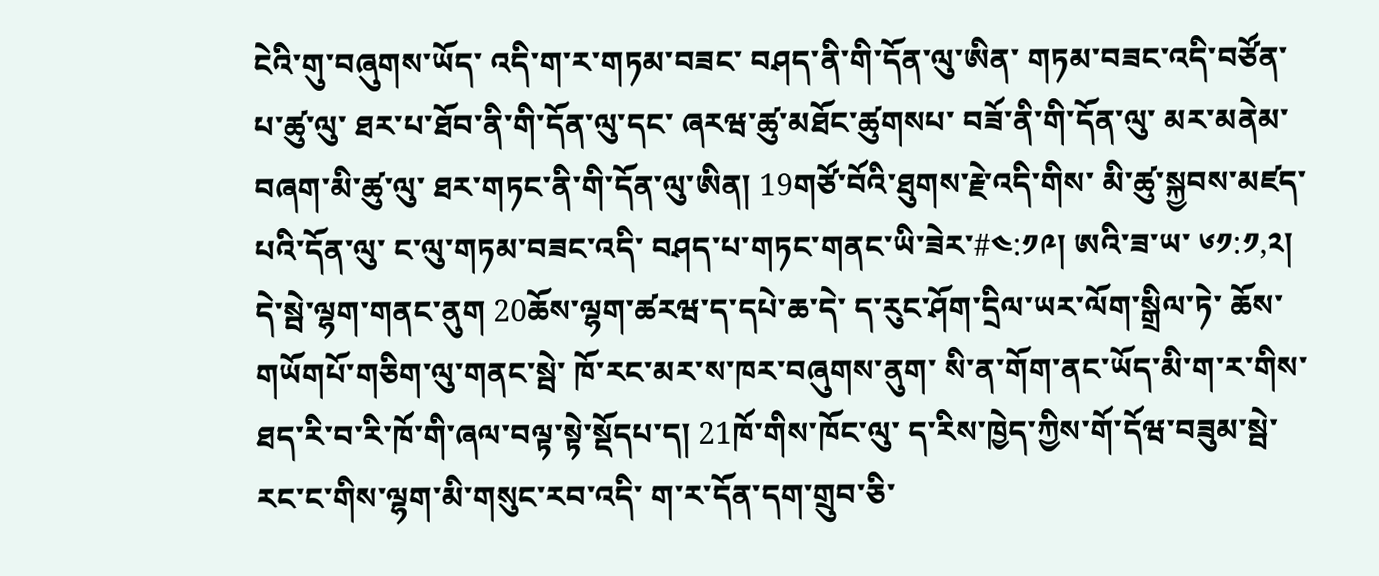ངེའི་གུ་བཞུགས་ཡོད་ འདི་ག་ར་གཏམ་བཟང་ བཤད་ནི་གི་དོན་ལུ་ཨིན་ གཏམ་བཟང་འདི་བཙོན་པ་ཚུ་ལུ་ ཐར་པ་ཐོབ་ནི་གི་དོན་ལུ་དང་ ཞརཝ་ཚུ་མཐོང་ཚུགསཔ་ བཟོ་ནི་གི་དོན་ལུ་ མར་མནེམ་བཞག་མི་ཚུ་ལུ་ ཐར་གཏང་ནི་གི་དོན་ལུ་ཨིན། 19གཙོ་བོའི་ཐུགས་རྗེ་འདི་གིས་ མི་ཚུ་སྐྱབས་མཛད་པའི་དོན་ལུ་ ང་ལུ་གཏམ་བཟང་འདི་ བཤད་པ་གཏང་གནང་ཡི་ཟེར་#༤:༡༩། ཨའི་ཟ་ཡ་ ༦༡:༡,༢།
དེ་སྦེ་ལྷག་གནང་ནུག 20ཆོས་ལྷག་ཚརཝ་ད་དཔེ་ཆ་དེ་ ད་རུང་ཤོག་དྲིལ་ཡར་ལོག་སྒྲིལ་ཏེ་ ཆོས་གཡོགཔོ་གཅིག་ལུ་གནང་སྦེ་ ཁོ་རང་མར་ས་ཁར་བཞུགས་ནུག་ སི་ན་གོག་ནང་ཡོད་མི་ག་ར་གིས་ ཐད་རི་བ་རི་ཁོ་གི་ཞལ་བལྟ་སྟེ་སྡོདཔ་ད། 21ཁོ་གིས་ཁོང་ལུ་ ད་རིས་ཁྱེད་ཀྱིས་གོ་དོཝ་བཟུམ་སྦེ་རང་ང་གིས་ལྷག་མི་གསུང་རབ་འདི་ ག་ར་དོན་དག་གྲུབ་ཅི་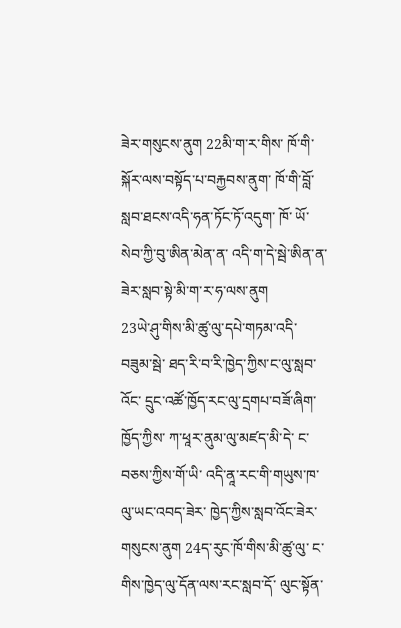ཟེར་གསུངས་ནུག 22མི་ག་ར་གིས་ ཁོ་གི་སྐོར་ལས་བསྟོད་པ་བརྐྱབས་ནུག་ ཁོ་གི་བློ་སླབ་ཐངས་འདི་ཧན་ཏོང་ཏོ་འདུག་ ཁོ་ ཡོ་སེབ་ཀྱི་བུ་ཨིན་མེན་ན་ འདི་ག་དེ་སྦེ་ཨིན་ན་ཟེར་སླབ་སྟེ་མི་ག་ར་ཧ་ལས་ནུག
23ཡེ་ཤུ་གིས་མི་ཚུ་ལུ་དཔེ་གཏམ་འདི་བཟུམ་སྦེ་ ཐད་རི་བ་རི་ཁྱེད་ཀྱིས་ང་ལུ་སླབ་འོང་ དྲུང་འཚོ་ཁྱོད་རང་ལུ་དྲགཔ་བཟོ་ཞིག་ ཁྱོད་ཀྱིས་ ཀ་ཕཱར་ནུམ་ལུ་མཛད་མི་དེ་ ང་བཅས་ཀྱིས་གོ་ཡི་ འདི་ནཱ་རང་གི་གཡུས་ཁ་ལུ་ཡང་འབད་ཟེར་ ཁྱེད་ཀྱིས་སླབ་འོང་ཟེར་གསུངས་ནུག 24ད་རུང་ཁོ་གིས་མི་ཚུ་ལུ་ ང་གིས་ཁྱེད་ལུ་དོན་ལས་རང་སླབ་དོ་ ལུང་སྟོན་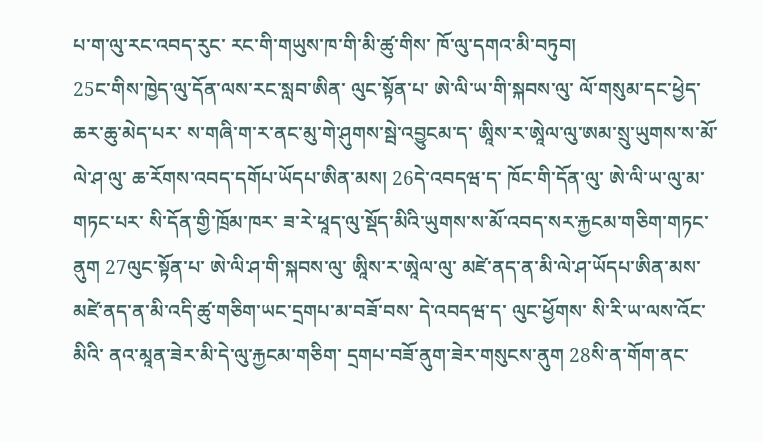པ་ག་ལུ་རང་འབད་རུང་ རང་གི་གཡུས་ཁ་གི་མི་ཚུ་གིས་ ཁོ་ལུ་དགའ་མི་བཏུབ།
25ང་གིས་ཁྱེད་ལུ་དོན་ལས་རང་སླབ་ཨིན་ ལུང་སྟོན་པ་ ཨེ་ལི་ཡ་གི་སྐབས་ལུ་ ལོ་གསུམ་དང་ཕྱེད་ཆར་ཆུ་མེད་པར་ ས་གཞི་ག་ར་ནང་མུ་གེ་ཤུགས་སྦེ་འབྱུངམ་ད་ ཨཱིས་ར་ཨཱེལ་ལུ་ཨམ་སྲུ་ཡུགས་ས་མོ་ལེ་ཤ་ལུ་ ཆ་རོགས་འབད་དགོཔ་ཡོདཔ་ཨིན་མས། 26དེ་འབདཝ་ད་ ཁོང་གི་དོན་ལུ་ ཨེ་ལི་ཡ་ལུ་མ་གཏང་པར་ སི་དོན་གྱི་ཁྲོམ་ཁར་ ཟ་རེ་ཕཱད་ལུ་སྡོད་མིའི་ཡུགས་ས་མོ་འབད་སར་རྐྱངམ་གཅིག་གཏང་ནུག 27ལུང་སྟོན་པ་ ཨེ་ལི་ཤ་གི་སྐབས་ལུ་ ཨཱིས་ར་ཨཱེལ་ལུ་ མཛེ་ནད་ན་མི་ལེ་ཤ་ཡོདཔ་ཨིན་མས་ མཛེ་ནད་ན་མི་འདི་ཚུ་གཅིག་ཡང་དྲགཔ་མ་བཟོ་བས་ དེ་འབདཝ་ད་ ལུང་ཕྱོགས་ སི་རི་ཡ་ལས་འོང་མིའི་ ནའ་མཱན་ཟེར་མི་དེ་ལུ་རྐྱངམ་གཅིག་ དྲགཔ་བཟོ་ནུག་ཟེར་གསུངས་ནུག 28སི་ན་གོག་ནང་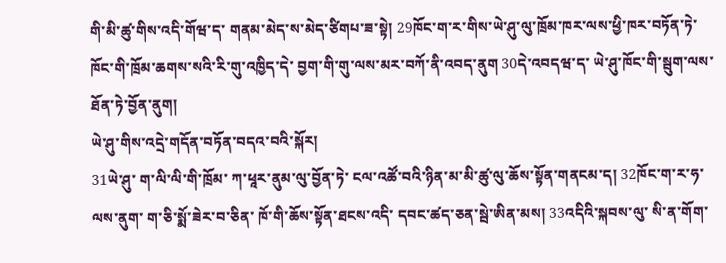གི་མི་ཚུ་གིས་འདི་གོཝ་ད་ གནམ་མེད་ས་མེད་ཙིགཔ་ཟ་སྟེ། 29ཁོང་ག་ར་གིས་ཡེ་ཤུ་ལུ་ཁྲོམ་ཁར་ལས་ཕྱི་ཁར་བཏོན་ཏེ་ ཁོང་གི་ཁྲོམ་ཆགས་སའི་རི་གུ་འཁྱིད་དེ་ བྱག་གི་གུ་ལས་མར་བཀོ་ནི་འབད་ནུག 30དེ་འབདཝ་ད་ ཡེ་ཤུ་ཁོང་གི་སྦུག་ལས་ཐོན་ཏེ་བྱོན་ནུག།
ཡེ་ཤུ་གིས་འདྲེ་གདོན་བཏོན་བདའ་བའི་སྐོར།
31ཡེ་ཤུ་ ག་ལི་ལི་གི་ཁྲོམ་ ཀ་ཕཱར་ནུམ་ལུ་བྱོན་ཏེ་ ངལ་འཚོ་བའི་ཉིན་མ་མི་ཚུ་ལུ་ཆོས་སྟོན་གནངམ་ད། 32ཁོང་ག་ར་ཧ་ལས་ནུག་ ག་ཅི་སྨོ་ཟེར་བ་ཅིན་ ཁོ་གི་ཆོས་སྟོན་ཐངས་འདི་ དབང་ཚད་ཅན་སྦེ་ཨིན་མས། 33འདིའི་སྐབས་ལུ་ སི་ན་གོག་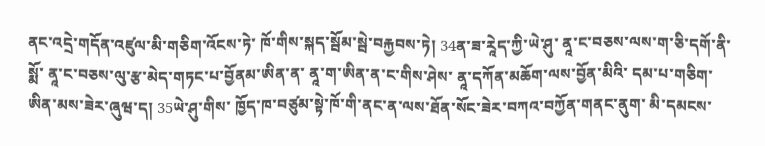ནང་འདྲེ་གདོན་འཛུལ་མི་གཅིག་འོངས་ཏེ་ ཁོ་གིས་སྐད་སྦོམ་སྦེ་བརྐྱབས་ཏེ། 34ན་ཟ་རཱེད་ཀྱི་ཡེ་ཤུ་ ནཱ་ང་བཅས་ལས་ག་ཅི་དགོ་ནི་སྨོ་ ནཱ་ང་བཅས་ལུ་རྩ་མེད་གཏང་པ་བྱོནམ་ཨིན་ན་ ནཱ་ག་ཨིན་ན་ང་གིས་ཤེས་ ནཱ་དཀོན་མཆོག་ལས་བྱོན་མིའི་ དམ་པ་གཅིག་ཨིན་མས་ཟེར་ཞུཝ་ད། 35ཡེ་ཤུ་གིས་ ཁྱོད་ཁ་བཙུམ་སྟེ་ཁོ་གི་ནང་ན་ལས་ཐོན་སོང་ཟེར་བཀའ་བཀྱོན་གནང་ནུག་ མི་དམངས་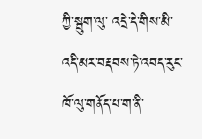ཀྱི་སྦུག་ལུ་ འདྲེ་དེ་གིས་མི་འདི་མར་བརྡབས་ཏེ་འབད་རུང་ ཁོ་ལུ་གནོད་པ་ག་ནི་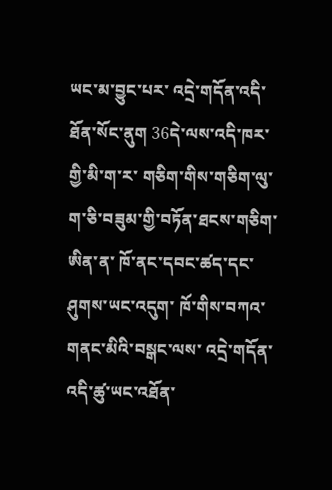ཡང་མ་བྱུང་པར་ འདྲེ་གདོན་འདི་ཐོན་སོང་ནུག 36དེ་ལས་འདི་ཁར་གྱི་མི་ག་ར་ གཅིག་གིས་གཅིག་ལུ་ ག་ཅི་བཟུམ་གྱི་བཏོན་ཐངས་གཅིག་ཨིན་ན་ ཁོ་ནང་དབང་ཚད་དང་ཤུགས་ཡང་འདུག་ ཁོ་གིས་བཀའ་གནང་མིའི་བསྒང་ལས་ འདྲེ་གདོན་འདི་ཚུ་ཡང་འཐོན་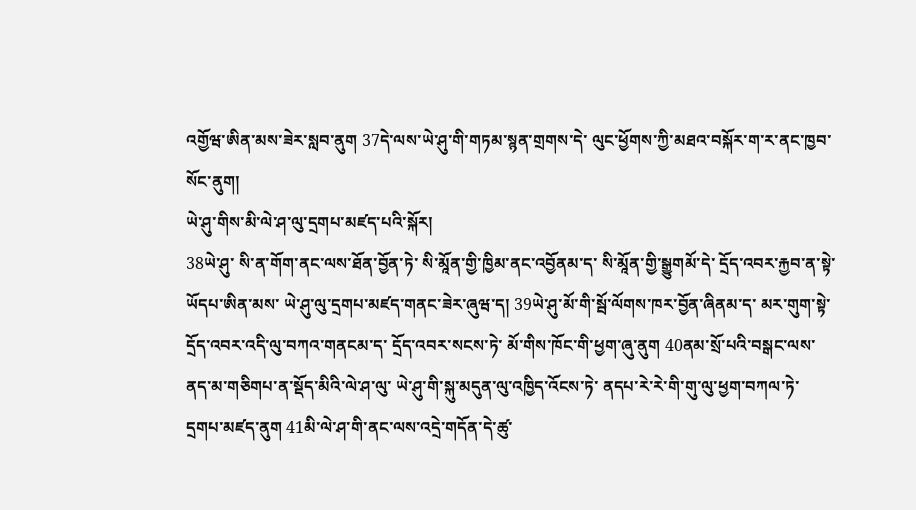འགྱོཝ་ཨིན་མས་ཟེར་སླབ་ནུག 37དེ་ལས་ཡེ་ཤུ་གི་གཏམ་སྙན་གྲགས་དེ་ ལུང་ཕྱོགས་ཀྱི་མཐའ་བསྐོར་ག་ར་ནང་ཁྱབ་སོང་ནུག།
ཡེ་ཤུ་གིས་མི་ལེ་ཤ་ལུ་དྲགཔ་མཛད་པའི་སྐོར།
38ཡེ་ཤུ་ སི་ན་གོག་ནང་ལས་ཐོན་བྱོན་ཏེ་ སི་མཱོན་གྱི་ཁྱིམ་ནང་འབྱོནམ་ད་ སི་མཱོན་གྱི་སྒྱུགམོ་དེ་ དྲོད་འབར་རྐྱབ་ན་སྟེ་ཡོདཔ་ཨིན་མས་ ཡེ་ཤུ་ལུ་དྲགཔ་མཛད་གནང་ཟེར་ཞུཝ་ད། 39ཡེ་ཤུ་མོ་གི་སྦོ་ལོགས་ཁར་བྱོན་ཞིནམ་ད་ མར་གུག་སྟེ་ དྲོད་འབར་འདི་ལུ་བཀའ་གནངམ་ད་ དྲོད་འབར་སངས་ཏེ་ མོ་གིས་ཁོང་གི་ཕྱག་ཞུ་ནུག 40ནམ་སྲོ་པའི་བསྒང་ལས་ ནད་མ་གཅིགཔ་ན་སྡོད་མིའི་ལེ་ཤ་ལུ་ ཡེ་ཤུ་གི་སྐུ་མདུན་ལུ་འཁྱིད་འོངས་ཏེ་ ནདཔ་རེ་རེ་གི་གུ་ལུ་ཕྱག་བཀལ་ཏེ་དྲགཔ་མཛད་ནུག 41མི་ལེ་ཤ་གི་ནང་ལས་འདྲེ་གདོན་དེ་ཚུ་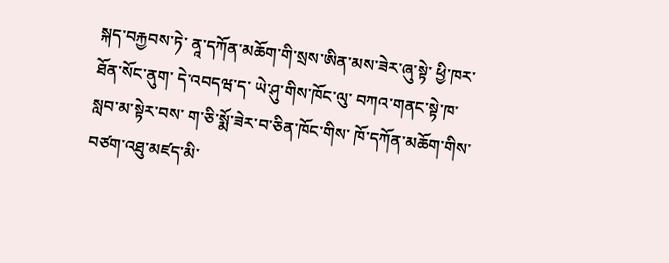སྐད་བརྐྱབས་ཏེ་ ནཱ་དཀོན་མཆོག་གི་སྲས་ཨིན་མས་ཟེར་ཞུ་སྟེ་ ཕྱི་ཁར་ཐོན་སོང་ནུག་ དེ་འབདཝ་ད་ ཡེ་ཤུ་གིས་ཁོང་ལུ་ བཀའ་གནང་སྟེ་ཁ་སླབ་མ་སྟེར་བས་ ག་ཅི་སྨོ་ཟེར་བ་ཅིན་ཁོང་གིས་ ཁོ་དཀོན་མཆོག་གིས་བཙག་འཐུ་མཛད་མི་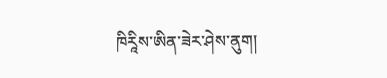ཁིརཱིས་ཨིན་ཟེར་ཤེས་ནུག།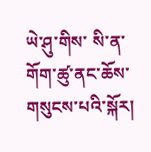ཡེ་ཤུ་གིས་ སི་ན་གོག་ཚུ་ནང་ཆོས་གསུངས་པའི་སྐོར།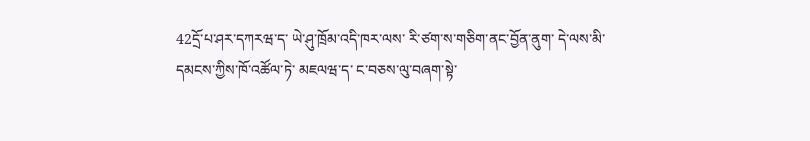42དྲོ་པ་ཤར་དཀརཝ་ད་ ཡེ་ཤུ་ཁྲོམ་འདི་ཁར་ལས་ རི་ཙག་ས་གཅིག་ནང་བྱོན་ནུག་ དེ་ལས་མི་དམངས་ཀྱིས་ཁོ་འཚོལ་ཏེ་ མཇལཝ་ད་ ང་བཅས་ལུ་བཞག་སྟེ་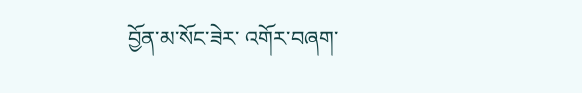བྱོན་མ་སོང་ཟེར་ འགོར་བཞག་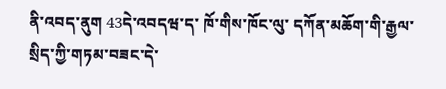ནི་འབད་ནུག 43དེ་འབདཝ་ད་ ཁོ་གིས་ཁོང་ལུ་ དཀོན་མཆོག་གི་རྒྱལ་སྲིད་ཀྱི་གཏམ་བཟང་དེ་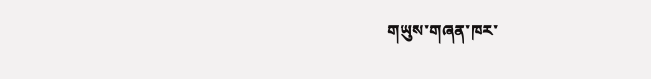གཡུས་གཞན་ཁར་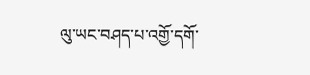ལུ་ཡང་བཤད་པ་འགྱོ་དགོ་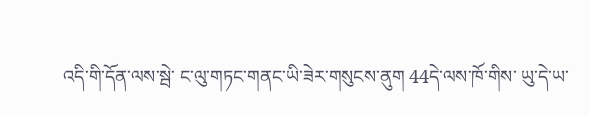འདི་གི་དོན་ལས་སྦེ་ ང་ལུ་གཏང་གནང་ཡི་ཟེར་གསུངས་ནུག 44དེ་ལས་ཁོ་གིས་ ཡུ་དེ་ཡ་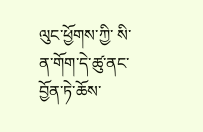ལུང་ཕྱོགས་ཀྱི་ སི་ན་གོག་དེ་ཚུ་ནང་བྱོན་ཏེ་ཆོས་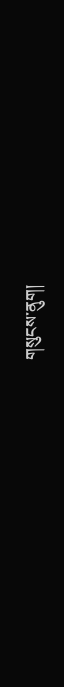གསུངས་ནུག།